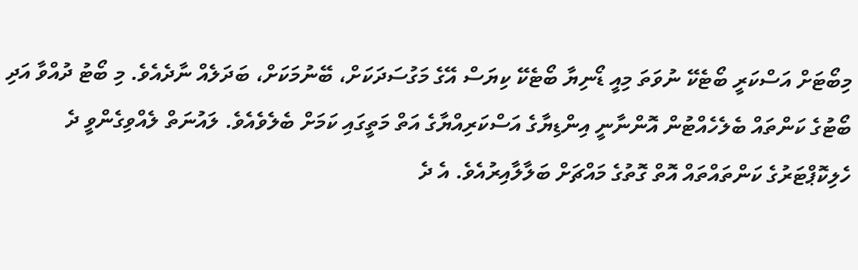މިބޯޓަށް އަސްކަރީ ބޯޓެކޭ ނުވަތަ މިއީ ޑޯނިޔާ ބޯޓެކޭ ކިޔަސް އޭގެ މަގުސަދަކަށް، ބޭނުމަކަށް، ބަދަލެއް ނާދެއެވެ. މި ބޯޓު ދުއްވާ އަދި ބޯޓުގެ ކަންތައް ބެލެހެއްޓުން އޮންނާނީ އިންޑިޔާގެ އަސްކަރިއްޔާގެ އަތް މަތީގައި ކަމަށް ބެލެވެއެވެ. ލައުނަތް ލެއްވިގެންވީ ދެ ހެލިކޮޕްޓަރުގެ ކަންތައްތައް އޮތް ގޮތުގެ މައްޗަށް ބަލާލާއިރުއެވެ. އެ ދެ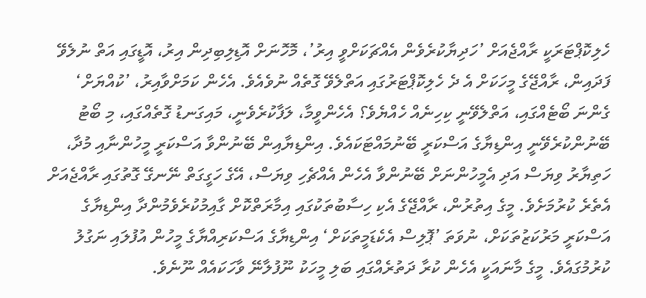ހެލިކޮޕްޓަރަކީ ރާއްޖެއަށް ’ހަދިޔާކުރެވެން އެއްޗަކަށްވީ އިރު’، މޮހޮނަށް އޮޑިލިބިދިން އިރު، އޮޑީގައި އަތް ނުލެވޭ ފަދައިން، ރާއްޖޭގެ މީހަކަށް އެ ދެ ހެލިކޮޕްޓަރުގައި އަތްލެވޭ ގޮތެއް ނުވެއެވެ. އެހެން ކަމަށްވާއިރު، ’ކުއްޔަށް‘ ގެންނަ ބޯޓެއްގައި، އަތްލެވޭނީ ކިހިނެއް ހެއްޔެވެ؟ އެހެންވީމާ، ލަފާކުރެވެނީ، މައިގަނޑު ގޮތެއްގައި، މި ބޯޓު ބޭނުންކުރެވޭނީ އިންޑިޔާގެ އަސްކަރީ ބޭނުމައްޓަކައެވެ. އިންޑިޔާއިން ބޭނުންވާ އަސްކަރީ މީހުންނާއި މުދާ، ހަތިޔާރު ވިޔަސް އަދި އެމީހުންނަށް ބޭނުންވާ އެހެން އެއްޗެހި ވިޔަސް، އޭގެ ހަގީގަތް ނޭނގޭ ގޮތުގައި ރާއްޖެއަށް އެތެރެ ކުރުމަށެވެ. މީގެ އިތުރުން، ރާއްޖޭގެ އެކި ހިސާބުތަކުގައި އިމާރަތްކޮށް ގާއިމުކުރެވެމުންދާ އިންޑިޔާގެ އަސްކަރީ މަރުކަޒުތަކަށް، ނުވަތަ ’ޕޮލިސް އެކެޑަމީތަކަށް‘ އިންޑިޔާގެ އަސްކަރިއްޔާގެ މީހުން އުފުލައި ނަގުލު ކުރުމުގައެވެ. މީގެ މާނައަކީ އެހެން ކުރާ ދަތުރެއްގައި ބަލި މީހަކު ނޫފުލާނޭ ވާހަކައެއް ނޫނެވެ.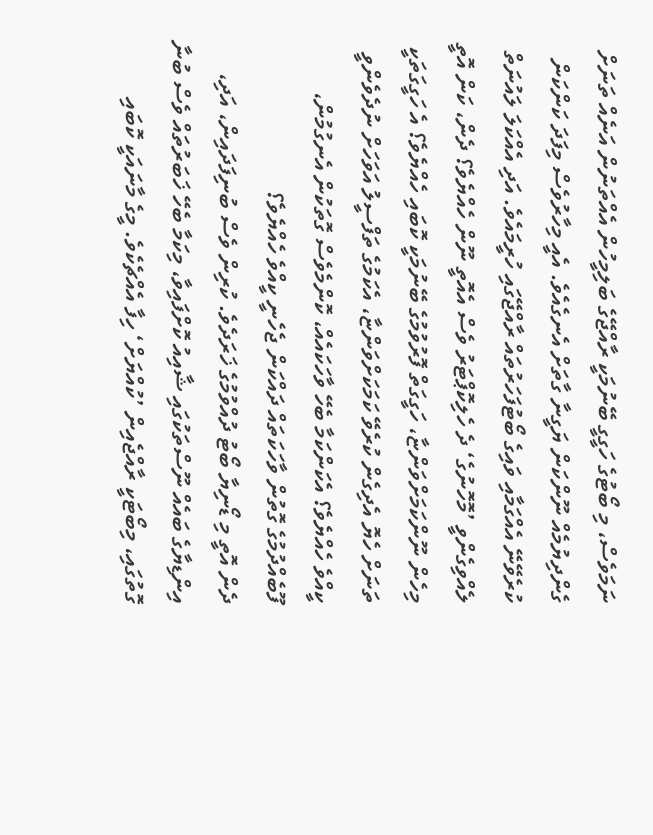ނަމަވެސް، މި ބޯޓުގެ ހަގީގީ ބޭނުމަކީ ރާއްޖޭގެ ބަލިމީހުން އެއްތަނުން އަނެއް ތަނަށް ގެންދިޔުމެއް ނޫންކަން ޔަގީނާ ގާތަށް އެނގެއެވެ. އެއީ މިހާރުވެސް މިފަދަ ކަންކަން ކުރެވޭނޭ އެއްގަމާއި ވައިގެ ބޯޓުފަހަރުތައް ރާއްޖޭގައި ހުރީމައެވެ. އަދި އެއްކަލަ ލައުނަތް ލެއްވިގެންވީ ’މޮހޮނުގެ‘ ދެ ހެލިކޮޕްޓަރު ވެސް އެއޮތީ ނޫން ހެއްޔެވެ؟ ދެން، ކަން އޮތީ މިހެން ނޫންކަމަށްވަންޏާ، ހަގީގަތް ފޮރުވުމުގެ ބޭނުމަކީ ކޮބައި ހެއްޔެވެ؟ އެ ހަގީގަތަކީ ތަނަށް ހެޔޮ އެދިގެން ކުރެވޭ ކަމަކަށްވަންޏާ، އެކަމުގެ ތަފްސީލު އަވަހަށް ނުދެވެންވީ ކީއްވެ ހެއްޔެވެ؟ އެކަންކަމާ ބެހޭ ވާހަކައެއް، ކޮންމެވެސް ގޮތަކުން އެނގުމުން، ފޫބެއްދުމުގެ ގޮތުން ވާހަކަތައް ދައްކަން ޖެހެނީ ކީއްވެ ހެއްޔެވެ؟
ދެން އޮތީ މި ޑޯނިޔާ ބޯޓު ދުއްވުމުގެ ޚަރަދެވެ. ކުރިން ވެސް ބުނިފަދައިން، އަދި، އިންޑިޔާގެ ބައެއް ނޫސްތަކުގައި ޝާއިއު ކޮށްފައިވާ، މިކަމާ ބެހޭ ޚަބަރުތައް ވެސް ބުނާ ގޮތުގައި، މިބޯޓަކީ ރާއްޖެއިން ’ކުއްޔަށް‘ ހިފާ އެއްޗެކެވެ. މީގެ މާނައަކީ ކޮބައި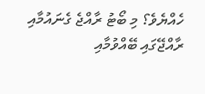ހެއްޔެވެ؟ މި ބޯޓު ރާއްޖެ ގެނައުމާއި ރާއްޖޭގައި ބޭއްވުމާއި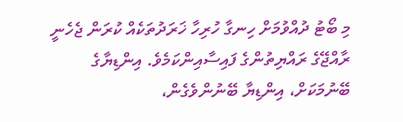މި ބޯޓު ދުއްވުމަށް ހިނގާ ހުރިހާ ޚަރަދުތަކެއް ކުރަން ޖެހެނީ ރާއްޖޭގެ ރައްޔިތުންގެ ފައިސާއިންކަމެވެ. އިންޑިޔާގެ ބޭނުމަކަށް، އިންޑިޔާ ބޭނުންވެގެން،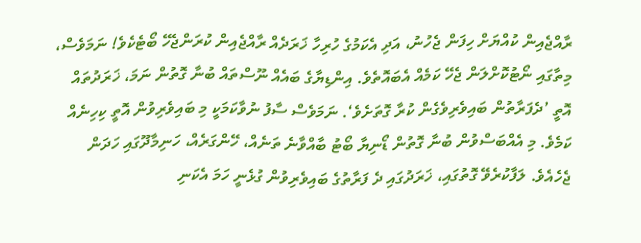ރާއްޖެއިން ކުއްޔަށް ހިފަން ޖެހުނު، އަދި އެކަމުގެ ހުރިހާ ޚަރަދެއް ރާއްޖެއިން ކުރަންޖެހޭ ބޯޓެކެވެ! ނަމަވެސް، މިތާގައި ނޯޓުކޮށްލަން ޖެހޭ ކަމެއް އެބައޮތެވެ. އިންޑިޔާގެ ބައެއް ނޫސްތައް ބުނާ ގޮތުން ނަމަ، ޚަރަދުތައް އޮތީ ’ދެފަރާތުން ބައިވެރިވެގެން ކުރާ ގޮތަށެވެ‘. ނަމަވެސް ސާފު ނުވާކަމަކީ މި ބައިވެރިވުން އޮތީ ކިހިނެއް ކަމެވެ. މި އެއްބަސްވުން ބުނާ ގޮތުން ޑޯނިޔާ ބޯޓު ބާއްވާނެ ތަނެއް، ހޭންގަރެއް، ހަނިމާދޫގައި ހަދަން ޖެހެއެވެ. ލަފާކުރެވޭ ގޮތުގައި، ޚަރަދުގައި ދެ ފަރާތުގެ ބައިވެރިވުން ގުޅެނީ ހަމަ އެކަނި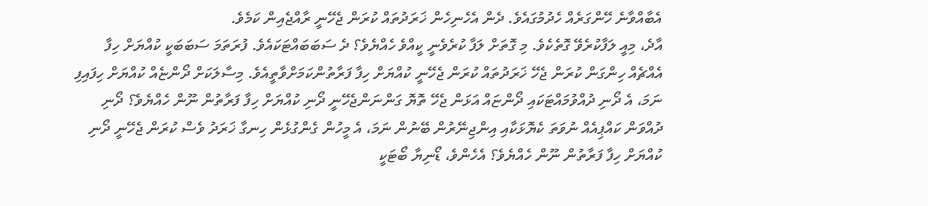އެބާއްވާނެ ހޭންގަރެއް ހެދުމުގައެވެ. ދެން އެހެނިހެން ޚަރަދުތައް ކުރަން ޖެހޭނީ ރާއްޖެއިން ކަމެވެ.
އާދެ، މިއީ ލަފާކުރެވޭ ގޮތެކެވެ. މި ގޮތަށް ލަފާ ކުރެވެނީ ކީއްވެ ހެއްޔެވެ؟ ދެ ސަބަބައްޓަކައެވެ. ފުރަތަމަ ސަބަބަކީ ކުއްޔަށް ހިފާ އެއްޗެއް ހިންގަން ކުރަން ޖެހޭ ޚަރަދުތައް ކުރަން ޖެހޭނީ ކުއްޔަށް ހިފާ ފަރާތުންކަމަށްވާތީއެވެ. މިސާލަކަށް ދޯންޏެއް ކުއްޔަށް ހިފައިފި ނަމަ، އެ ދޯނި ދުއްވުމައްޓަކައި ދޯންޏައް އަޅަން ޖެހޭ ތޮޔޮ ގަންނަންޖެހޭނީ ދޯނި ކުއްޔަށް ހިފާ ފަރާތުން ނޫން ހެއްޔެވެ؟ ދޯނި ދުއްވަން ކައްޕިއެއް ނުވަތަ ކެޔޮޅަކާއި އިންޖިނޭރުން ބޭނުން ނަމަ، އެ މީހުން ގެންގުޅެން ހިނގާ ޚަރަދު ވެސް ކުރަން ޖެހޭނީ ދޯނި ކުއްޔަށް ހިފާ ފަރާތުން ނޫން ހެއްޔެވެ؟ އެހެންވެ، ޑޯނިޔާ ބޯޓަކީ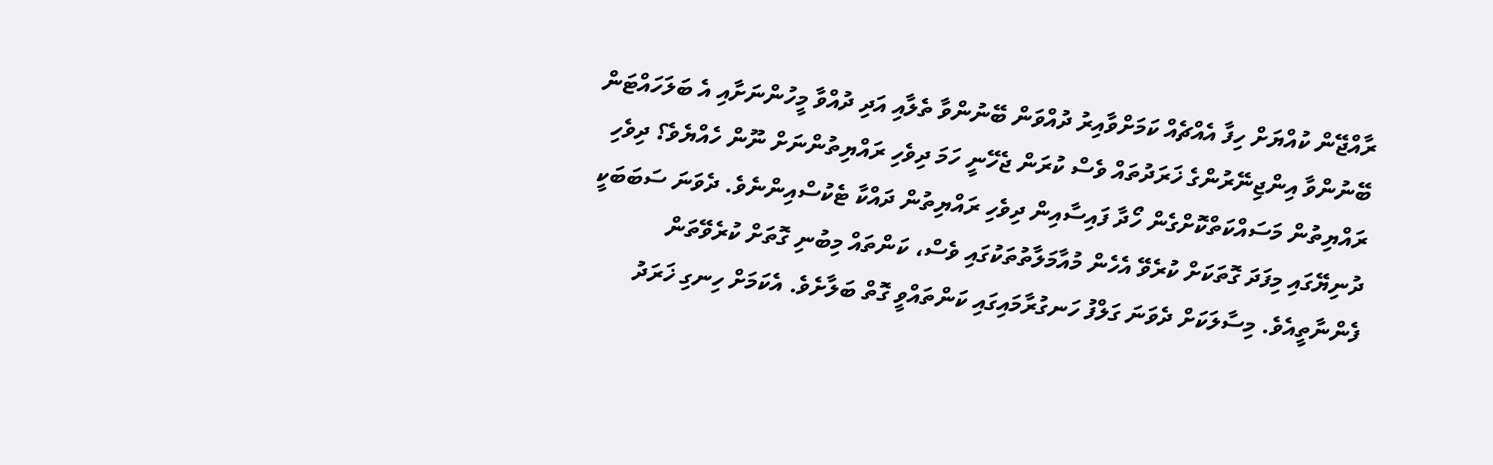ރާއްޖޭން ކުއްޔަށް ހިފާ އެއްޗެއް ކަމަށްވާއިރު ދުއްވަން ބޭނުންވާ ތެލާއި އަދި ދުއްވާ މީހުންނަށާއި އެ ބަލަހައްޓަން ބޭނުންވާ އިންޖިނޭރުންގެ ޚަރަދުތައް ވެސް ކުރަން ޖެހޭނީ ހަމަ ދިވެހި ރައްޔިތުންނަށް ނޫން ހެއްޔެވެ؟ ދިވެހި ރައްޔިތުން މަސައްކަތްކޮށްގެން ހޯދާ ފައިސާއިން ދިވެހި ރައްޔިތުން ދައްކާ ޓެކުސްއިންނެވެ. ދެވަނަ ސަބަބަކީ ދުނިޔޭގައި މިފަދަ ގޮތަކަށް ކުރެވޭ އެހެން މުއާމަލާތުތަކުގައި ވެސް، ކަންތައް މިބުނި ގޮތަށް ކުރެވޭތަން ފެންނާތީއެވެ. މިސާލަކަށް ދެވަނަ ގަލްފު ހަނގުރާމައިގައި ކަންތައްވީ ގޮތް ބަލާށެވެ. އެކަމަށް ހިނގި ޚަރަދު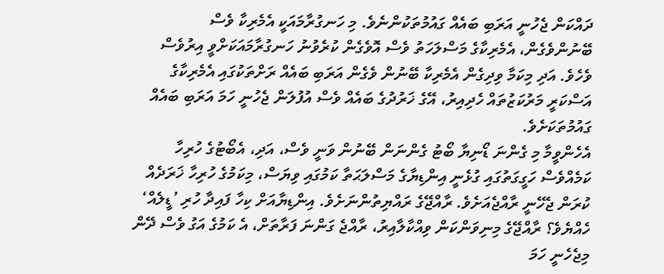ދައްކަން ޖެހުނީ އަރަބި ބައެއް ގައުމުތަކުންނެވެ. މި ހަނގުރާމައަކީ އެމެރިކާ ވެސް ބޭނުންވެގެން، އެމެރިކާގެ މަސްލަހަތު ވެސް އޮވެގެން ކުރެވުނު ހަނގުރާމައަކަށްވީ އިރުވެސް ވެހެވެ. އަދި މިކަމާ ވިދިގެން އެމެރިކާ ބޭނުން ވެގެން އަރަބި ބައެއް ރަށްތަކުގައި އެމެރިކާގެ އަސްކަރީ މަރުކަޒުތައް ހެދިއިރު، އޭގެ ޚަރުދުގެ ބައެއް ވެސް އުފުލަން ޖެހުނީ ހަމަ އަރަބި ބައެއް ގައުމުތަކަށެވެ.
އެހެންވީމާ މި ގެންނަ ޑޯނިޔާ ބޯޓު ގެންނަން ބޭނުން ވަނީ ވެސް، އަދި، އެބޯޓުގެ ހުރިހާ ކަމެއްވެސް ހަގީގަތުގައި ގުޅެނީ އިންޑިޔާގެ މަސްލަޙަތާ ކަމުގައި ވިޔަސް، މިކަމުގެ ހުރިހާ ޚަރަދެއް ކުރަން ޖެހޭނީ ރާއްޖެއަށެވެ. ރާއްޖޭގެ ރައްޔިތުންނަށެވެ. އިންޑިޔާއަށް ކިހާ ފައިދާ ހުރި ’ޑީލެއް‘ ހެއްޔެވެ؟ ރާއްޖޭގެ މިނިވަންކަން ވިއްކާލާއިރު، ރާއްޖެ ގަންނަ ފަރާތަށް، އެ ކަމުގެ އަގު ވެސް ދޭން މިޖެހެނީ ހަމަ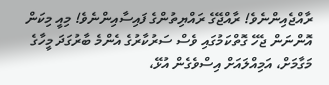ރާއްޖެއިންނެވެ! ރާއްޖޭގެ ރައްޔިތުންގެ ފައިސާއިންނެވެ! މިއީ މިކަން އޮންނަން ޖެހޭ ގޮތްކަމުގައި ވެސް ސަރުކާރުގެ އެންމެ ބާރުގަދަ މީހާގެ މަގާމަށް، އަމިއްލައަށް އިސްވެގެން އުޅޭ،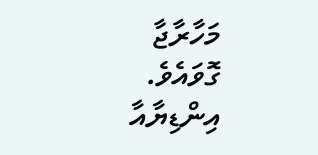މަހާރާޖާ ގޮވައެވެ. އިންޑިޔާއާ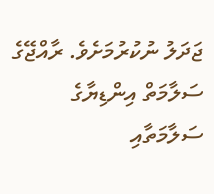ޖަދަލު ނުކުރުމަށެވެ. ރާއްޖޭގެ ސަލާމަތް އިންޑިޔާގެ ސަލާމަތާއި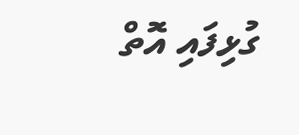ގުޅިފައި އޮތް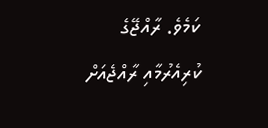ކަމެވެ. ރާއްޖޭގެ ކުރިއެރުމާއި ރާއްޖެއަށް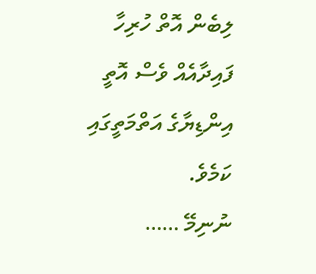ލިބެން އޮތް ހުރިހާ ފައިދާއެއް ވެސް އޮތީ އިންޑިޔާގެ އަތްމަތީގައި ކަމެވެ.
ނުނިމޭ ……